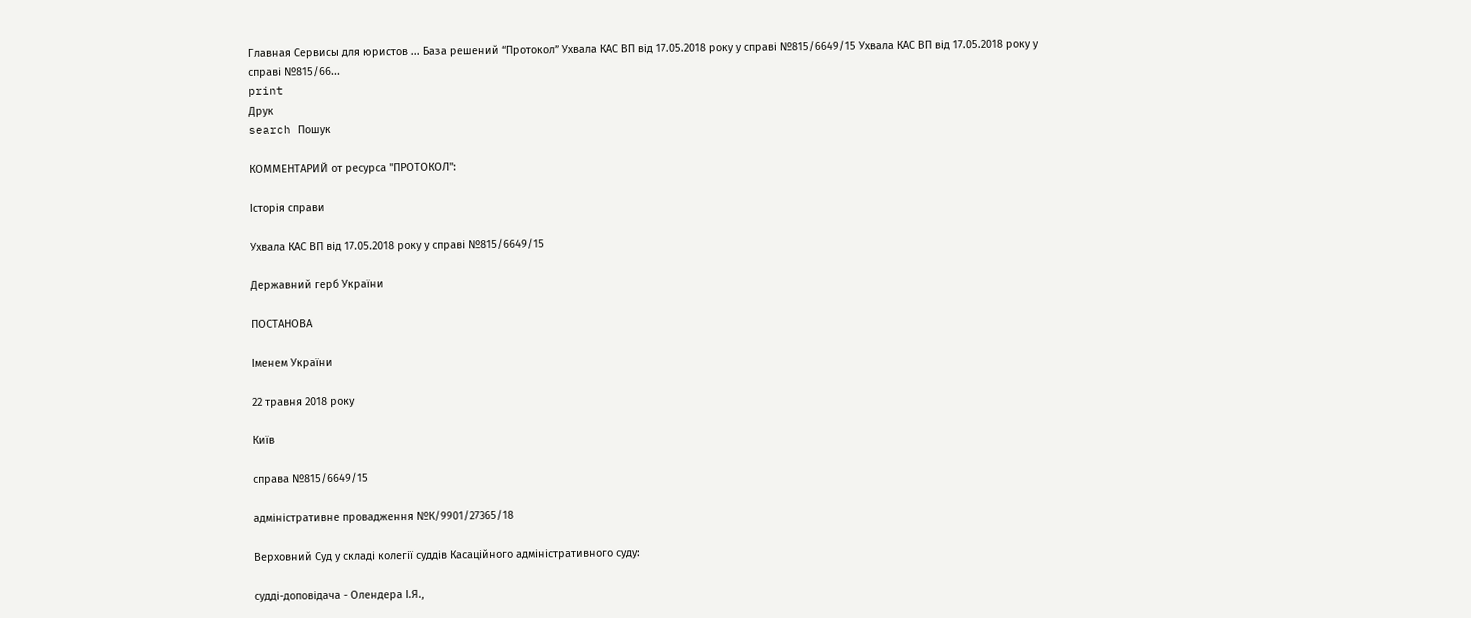Главная Сервисы для юристов ... База решений “Протокол” Ухвала КАС ВП від 17.05.2018 року у справі №815/6649/15 Ухвала КАС ВП від 17.05.2018 року у справі №815/66...
print
Друк
search Пошук

КОММЕНТАРИЙ от ресурса "ПРОТОКОЛ":

Історія справи

Ухвала КАС ВП від 17.05.2018 року у справі №815/6649/15

Державний герб України

ПОСТАНОВА

Іменем України

22 травня 2018 року

Київ

справа №815/6649/15

адміністративне провадження №К/9901/27365/18

Верховний Суд у складі колегії суддів Касаційного адміністративного суду:

судді-доповідача - Олендера І.Я.,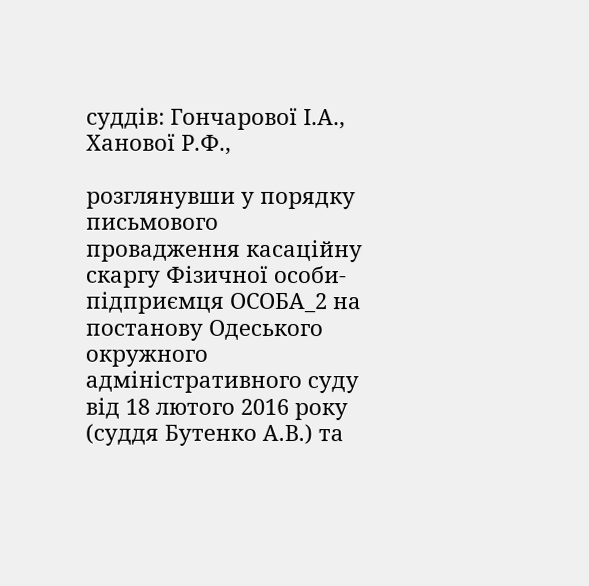суддів: Гончарової І.А., Ханової Р.Ф.,

розглянувши у порядку письмового провадження касаційну скаргу Фізичної особи-підприємця ОСОБА_2 на постанову Одеського окружного адміністративного суду від 18 лютого 2016 року (суддя Бутенко А.В.) та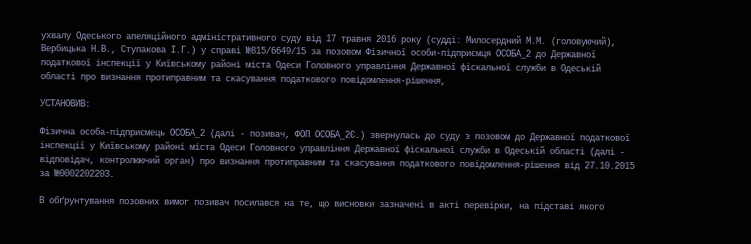ухвалу Одеського апеляційного адміністративного суду від 17 травня 2016 року (судді: Милосердний М.М. (головуючий), Вербицька Н.В., Ступакова І.Г.) у справі №815/6649/15 за позовом Фізичної особи-підприємця ОСОБА_2 до Державної податкової інспекції у Київському районі міста Одеси Головного управління Державної фіскальної служби в Одеській області про визнання протиправним та скасування податкового повідомлення-рішення,

УСТАНОВИВ:

Фізична особа-підприємець ОСОБА_2 (далі - позивач, ФОП ОСОБА_2Є.) звернулась до суду з позовом до Державної податкової інспекції у Київському районі міста Одеси Головного управління Державної фіскальної служби в Одеській області (далі - відповідач, контролюючий орган) про визнання протиправним та скасування податкового повідомлення-рішення від 27.10.2015 за №0002202203.

В обґрунтування позовних вимог позивач посилався на те, що висновки зазначені в акті перевірки, на підставі якого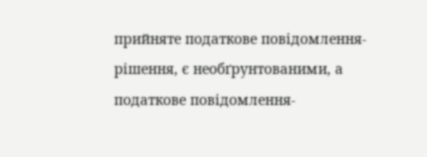прийняте податкове повідомлення-рішення, є необґрунтованими, а податкове повідомлення-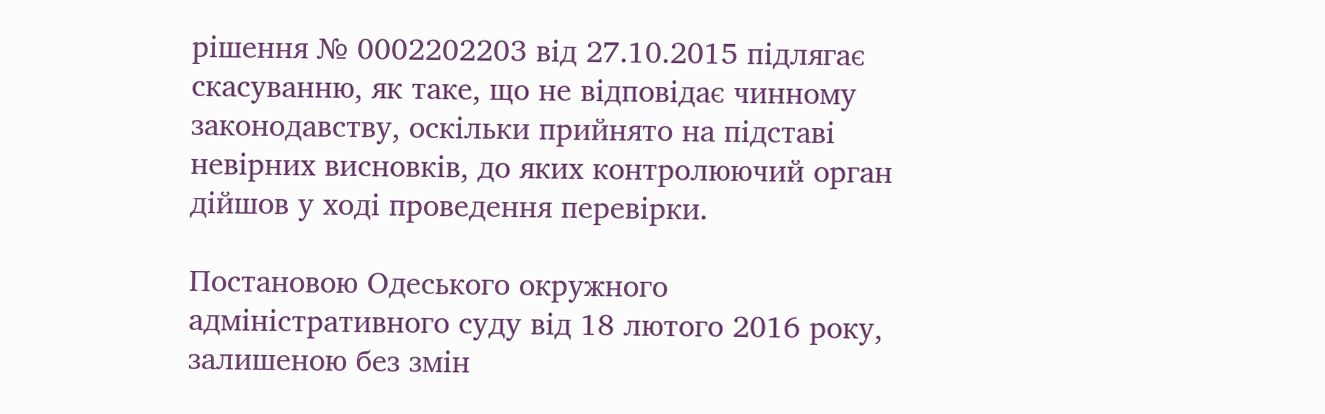рішення № 0002202203 від 27.10.2015 підлягає скасуванню, як таке, що не відповідає чинному законодавству, оскільки прийнято на підставі невірних висновків, до яких контролюючий орган дійшов у ході проведення перевірки.

Постановою Одеського окружного адміністративного суду від 18 лютого 2016 року, залишеною без змін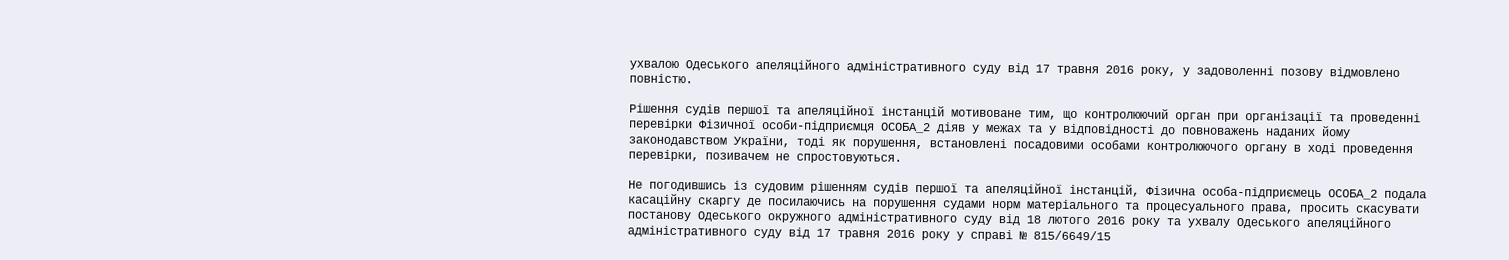ухвалою Одеського апеляційного адміністративного суду від 17 травня 2016 року, у задоволенні позову відмовлено повністю.

Рішення судів першої та апеляційної інстанцій мотивоване тим, що контролюючий орган при організації та проведенні перевірки Фізичної особи-підприємця ОСОБА_2 діяв у межах та у відповідності до повноважень наданих йому законодавством України, тоді як порушення, встановлені посадовими особами контролюючого органу в ході проведення перевірки, позивачем не спростовуються.

Не погодившись із судовим рішенням судів першої та апеляційної інстанцій, Фізична особа-підприємець ОСОБА_2 подала касаційну скаргу де посилаючись на порушення судами норм матеріального та процесуального права, просить скасувати постанову Одеського окружного адміністративного суду від 18 лютого 2016 року та ухвалу Одеського апеляційного адміністративного суду від 17 травня 2016 року у справі № 815/6649/15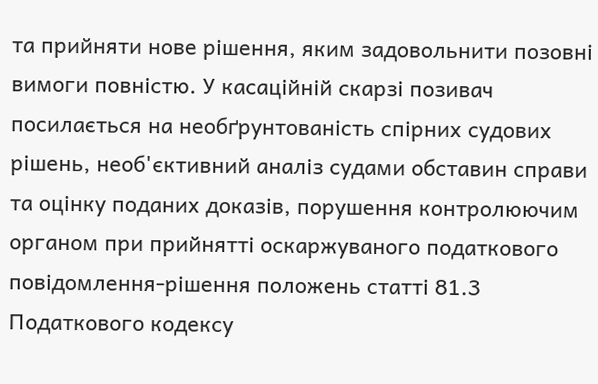та прийняти нове рішення, яким задовольнити позовні вимоги повністю. У касаційній скарзі позивач посилається на необґрунтованість спірних судових рішень, необ'єктивний аналіз судами обставин справи та оцінку поданих доказів, порушення контролюючим органом при прийнятті оскаржуваного податкового повідомлення-рішення положень статті 81.3 Податкового кодексу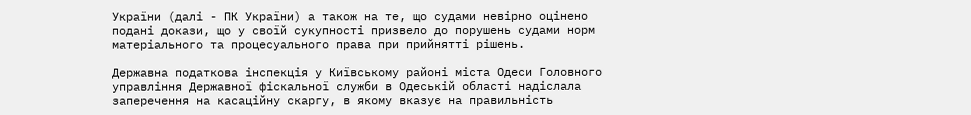України (далі - ПК України) а також на те, що судами невірно оцінено подані докази, що у своїй сукупності призвело до порушень судами норм матеріального та процесуального права при прийнятті рішень.

Державна податкова інспекція у Київському районі міста Одеси Головного управління Державної фіскальної служби в Одеській області надіслала заперечення на касаційну скаргу, в якому вказує на правильність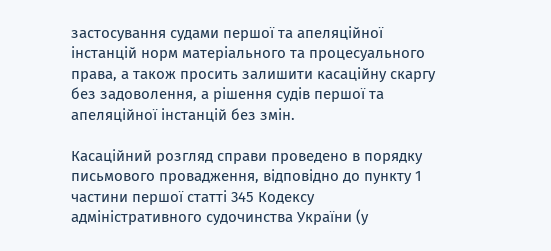застосування судами першої та апеляційної інстанцій норм матеріального та процесуального права, а також просить залишити касаційну скаргу без задоволення, а рішення судів першої та апеляційної інстанцій без змін.

Касаційний розгляд справи проведено в порядку письмового провадження, відповідно до пункту 1 частини першої статті 345 Кодексу адміністративного судочинства України (у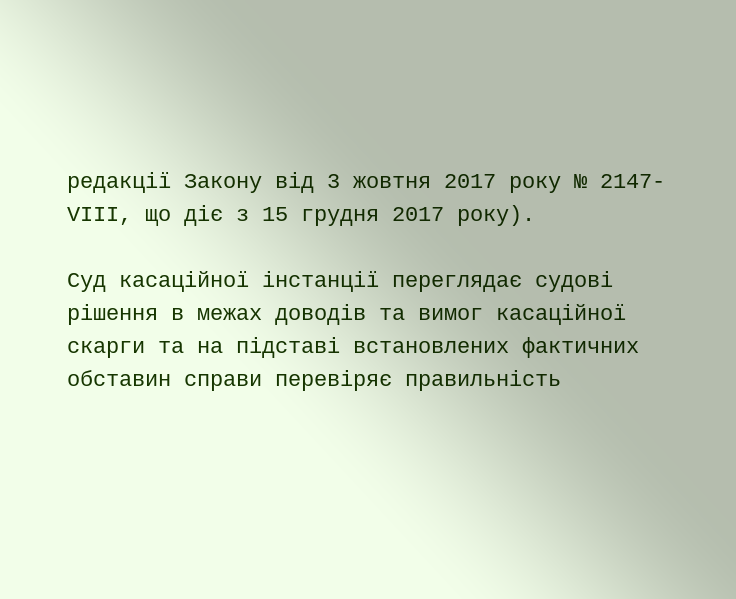редакції Закону від 3 жовтня 2017 року № 2147-VІІІ, що діє з 15 грудня 2017 року).

Суд касаційної інстанції переглядає судові рішення в межах доводів та вимог касаційної скарги та на підставі встановлених фактичних обставин справи перевіряє правильність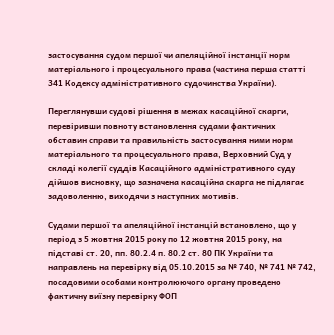застосування судом першої чи апеляційної інстанції норм матеріального і процесуального права (частина перша статті 341 Кодексу адміністративного судочинства України).

Переглянувши судові рішення в межах касаційної скарги, перевіривши повноту встановлення судами фактичних обставин справи та правильність застосування ними норм матеріального та процесуального права, Верховний Суд у складі колегії суддів Касаційного адміністративного суду дійшов висновку, що зазначена касаційна скарга не підлягає задоволенню, виходячи з наступних мотивів.

Судами першої та апеляційної інстанцій встановлено, що у період з 5 жовтня 2015 року по 12 жовтня 2015 року, на підставі ст. 20, пп. 80.2.4 п. 80.2 ст. 80 ПК України та направлень на перевірку від 05.10.2015 за № 740, № 741 № 742, посадовими особами контролюючого органу проведено фактичну виїзну перевірку ФОП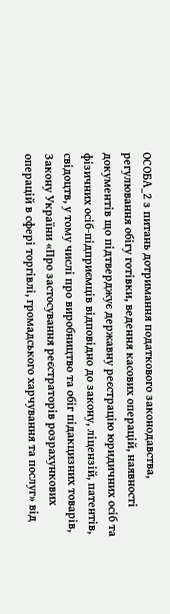ОСОБА_2 з питань дотримання податкового законодавства, регулювання обігу готівки, ведення касових операцій, наявності документів що підтверджує державну реєстрацію юридичних осіб та фізичних осіб-підприємців відповідно до закону, ліцензій, патентів, свідоцтв, у тому числі про виробництво та обіг підакцизних товарів, Закону України «Про застосування реєстраторів розрахункових операцій в сфері торгівлі, громадського харчування та послуг» від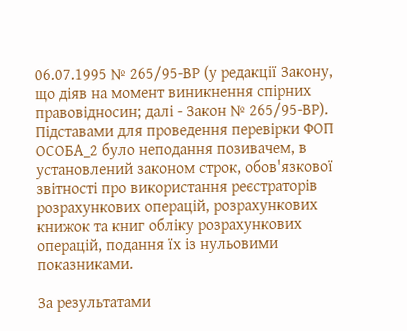06.07.1995 № 265/95-ВР (у редакції Закону, що діяв на момент виникнення спірних правовідносин; далі - Закон № 265/95-ВР). Підставами для проведення перевірки ФОП ОСОБА_2 було неподання позивачем, в установлений законом строк, обов'язкової звітності про використання реєстраторів розрахункових операцій, розрахункових книжок та книг обліку розрахункових операцій, подання їх із нульовими показниками.

За результатами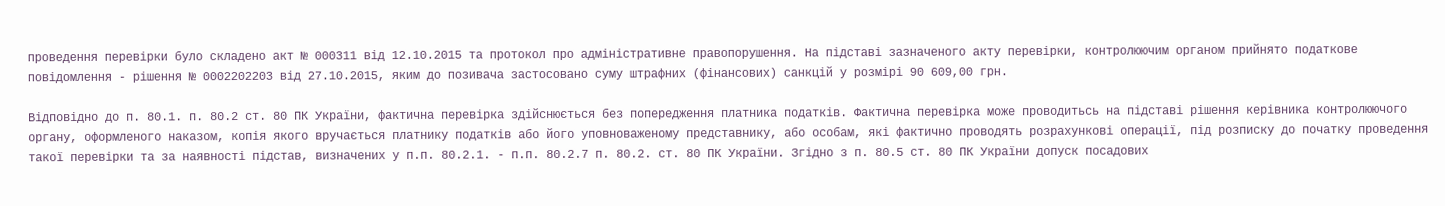проведення перевірки було складено акт № 000311 від 12.10.2015 та протокол про адміністративне правопорушення. На підставі зазначеного акту перевірки, контролюючим органом прийнято податкове повідомлення - рішення № 0002202203 від 27.10.2015, яким до позивача застосовано суму штрафних (фінансових) санкцій у розмірі 90 609,00 грн.

Відповідно до п. 80.1. п. 80.2 ст. 80 ПК України, фактична перевірка здійснюється без попередження платника податків. Фактична перевірка може проводитьсь на підставі рішення керівника контролюючого органу, оформленого наказом, копія якого вручається платнику податків або його уповноваженому представнику, або особам, які фактично проводять розрахункові операції, під розписку до початку проведення такої перевірки та за наявності підстав, визначених у п.п. 80.2.1. - п.п. 80.2.7 п. 80.2. ст. 80 ПК України. Згідно з п. 80.5 ст. 80 ПК України допуск посадових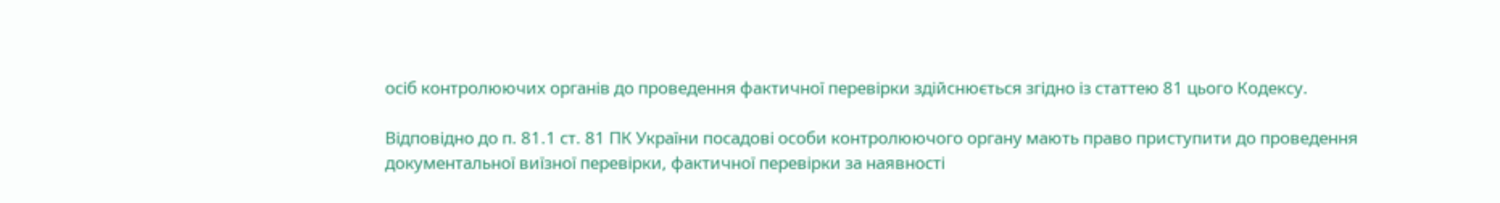осіб контролюючих органів до проведення фактичної перевірки здійснюється згідно із статтею 81 цього Кодексу.

Відповідно до п. 81.1 ст. 81 ПК України посадові особи контролюючого органу мають право приступити до проведення документальної виїзної перевірки, фактичної перевірки за наявності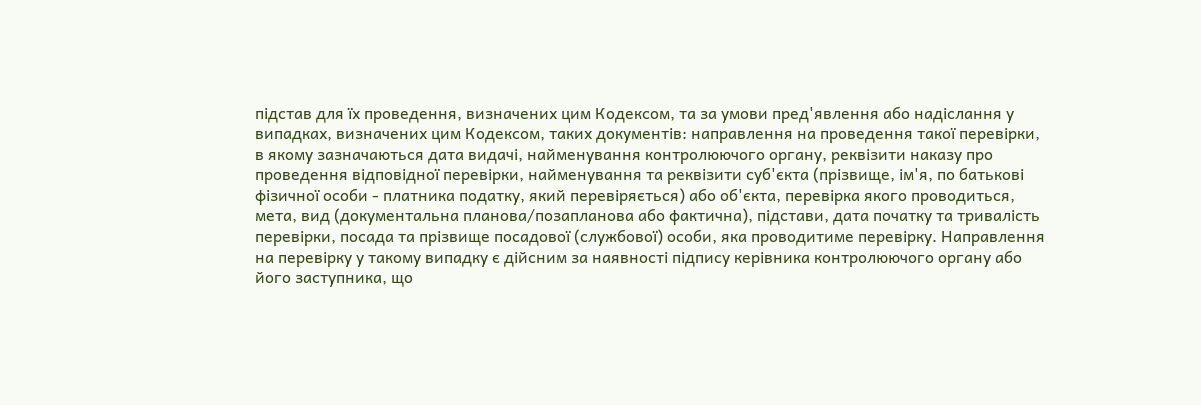підстав для їх проведення, визначених цим Кодексом, та за умови пред'явлення або надіслання у випадках, визначених цим Кодексом, таких документів: направлення на проведення такої перевірки, в якому зазначаються дата видачі, найменування контролюючого органу, реквізити наказу про проведення відповідної перевірки, найменування та реквізити суб'єкта (прізвище, ім'я, по батькові фізичної особи - платника податку, який перевіряється) або об'єкта, перевірка якого проводиться, мета, вид (документальна планова/позапланова або фактична), підстави, дата початку та тривалість перевірки, посада та прізвище посадової (службової) особи, яка проводитиме перевірку. Направлення на перевірку у такому випадку є дійсним за наявності підпису керівника контролюючого органу або його заступника, що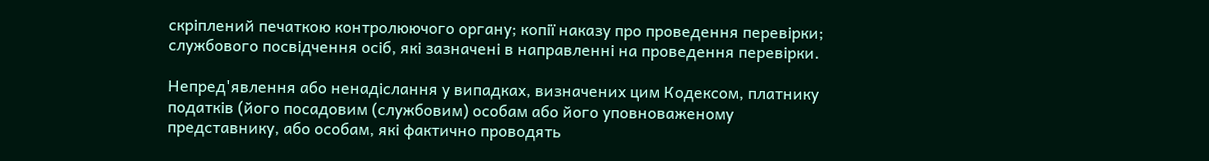скріплений печаткою контролюючого органу; копії наказу про проведення перевірки; службового посвідчення осіб, які зазначені в направленні на проведення перевірки.

Непред'явлення або ненадіслання у випадках, визначених цим Кодексом, платнику податків (його посадовим (службовим) особам або його уповноваженому представнику, або особам, які фактично проводять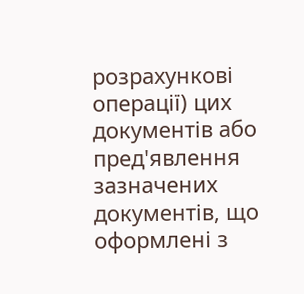розрахункові операції) цих документів або пред'явлення зазначених документів, що оформлені з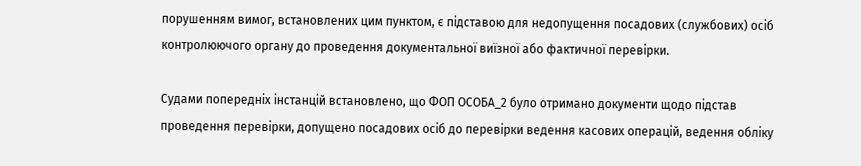порушенням вимог, встановлених цим пунктом, є підставою для недопущення посадових (службових) осіб контролюючого органу до проведення документальної виїзної або фактичної перевірки.

Судами попередніх інстанцій встановлено, що ФОП ОСОБА_2 було отримано документи щодо підстав проведення перевірки, допущено посадових осіб до перевірки ведення касових операцій, ведення обліку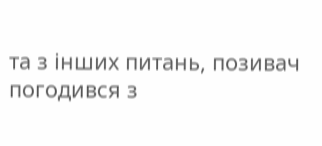та з інших питань, позивач погодився з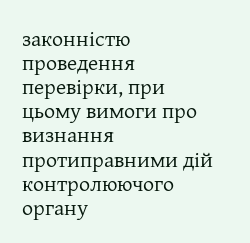законністю проведення перевірки, при цьому вимоги про визнання протиправними дій контролюючого органу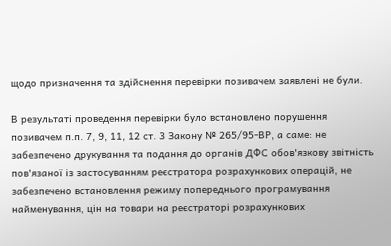щодо призначення та здійснення перевірки позивачем заявлені не були.

В результаті проведення перевірки було встановлено порушення позивачем п.п. 7, 9, 11, 12 ст. 3 Закону № 265/95-ВР, а саме: не забезпечено друкування та подання до органів ДФС обов'язкову звітність пов'язаної із застосуванням реєстратора розрахункових операцій, не забезпечено встановлення режиму попереднього програмування найменування, цін на товари на реєстраторі розрахункових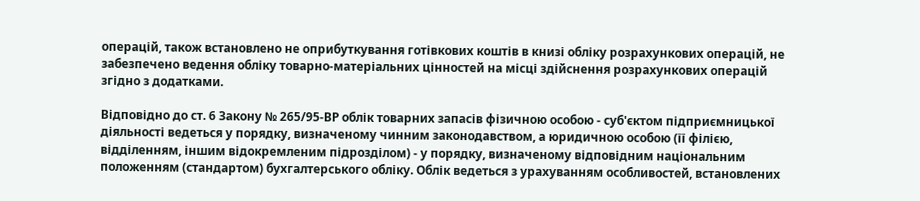операцій, також встановлено не оприбуткування готівкових коштів в книзі обліку розрахункових операцій, не забезпечено ведення обліку товарно-матеріальних цінностей на місці здійснення розрахункових операцій згідно з додатками.

Відповідно до ст. 6 Закону № 265/95-ВР облік товарних запасів фізичною особою - суб'єктом підприємницької діяльності ведеться у порядку, визначеному чинним законодавством, а юридичною особою (її філією, відділенням, іншим відокремленим підрозділом) - у порядку, визначеному відповідним національним положенням (стандартом) бухгалтерського обліку. Облік ведеться з урахуванням особливостей, встановлених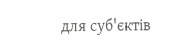для суб'єктів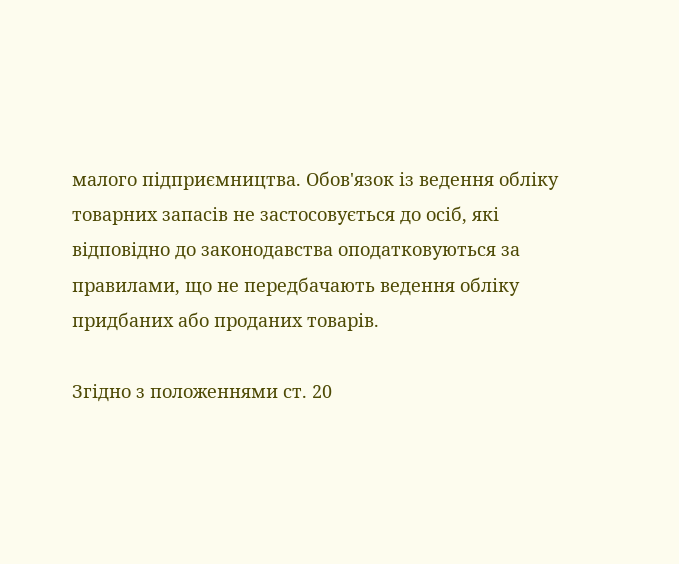малого підприємництва. Обов'язок із ведення обліку товарних запасів не застосовується до осіб, які відповідно до законодавства оподатковуються за правилами, що не передбачають ведення обліку придбаних або проданих товарів.

Згідно з положеннями ст. 20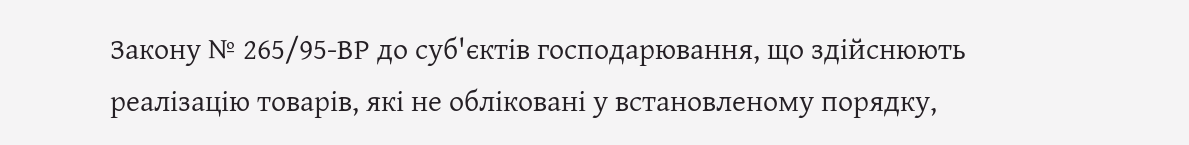Закону № 265/95-ВР до суб'єктів господарювання, що здійснюють реалізацію товарів, які не обліковані у встановленому порядку,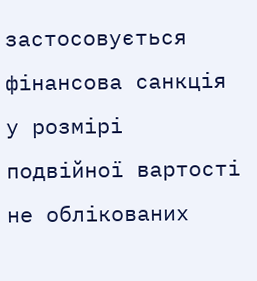застосовується фінансова санкція у розмірі подвійної вартості не облікованих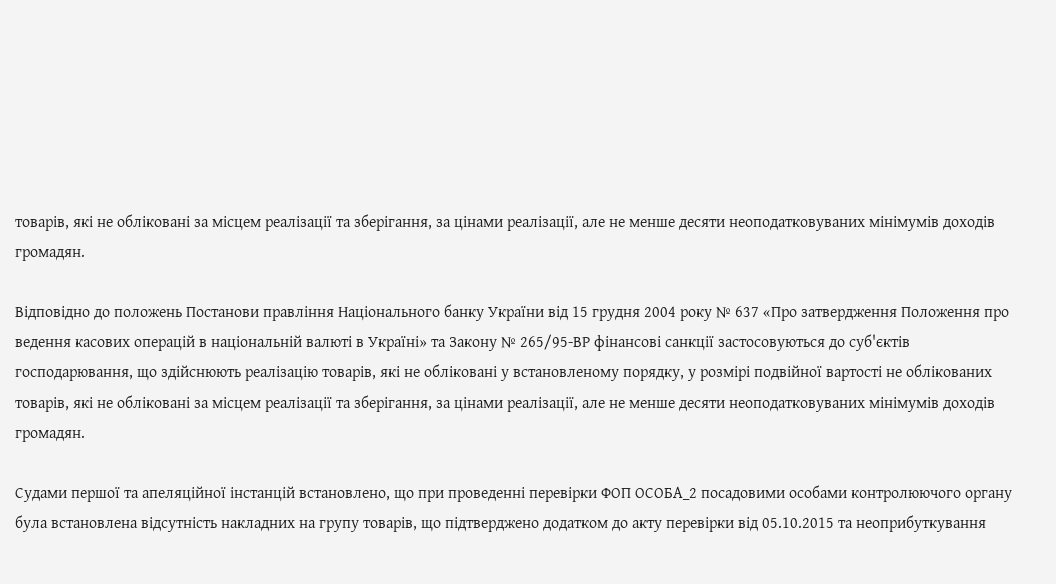товарів, які не обліковані за місцем реалізації та зберігання, за цінами реалізації, але не менше десяти неоподатковуваних мінімумів доходів громадян.

Відповідно до положень Постанови правління Національного банку України від 15 грудня 2004 року № 637 «Про затвердження Положення про ведення касових операцій в національній валюті в Україні» та Закону № 265/95-ВР фінансові санкції застосовуються до суб'єктів господарювання, що здійснюють реалізацію товарів, які не обліковані у встановленому порядку, у розмірі подвійної вартості не облікованих товарів, які не обліковані за місцем реалізації та зберігання, за цінами реалізації, але не менше десяти неоподатковуваних мінімумів доходів громадян.

Судами першої та апеляційної інстанцій встановлено, що при проведенні перевірки ФОП ОСОБА_2 посадовими особами контролюючого органу була встановлена відсутність накладних на групу товарів, що підтверджено додатком до акту перевірки від 05.10.2015 та неоприбуткування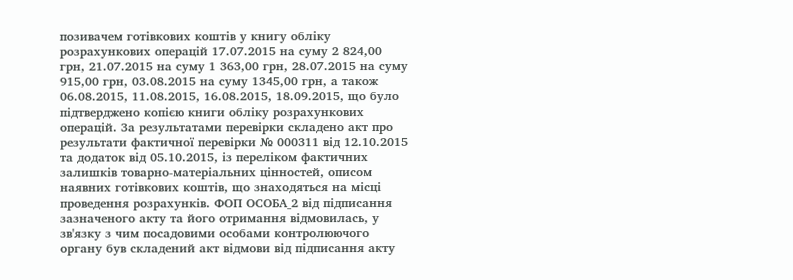позивачем готівкових коштів у книгу обліку розрахункових операцій 17.07.2015 на суму 2 824,00 грн, 21.07.2015 на суму 1 363,00 грн, 28.07.2015 на суму 915,00 грн, 03.08.2015 на суму 1345,00 грн, а також 06.08.2015, 11.08.2015, 16.08.2015, 18.09.2015, що було підтверджено копією книги обліку розрахункових операцій. За результатами перевірки складено акт про результати фактичної перевірки № 000311 від 12.10.2015 та додаток від 05.10.2015, із переліком фактичних залишків товарно-матеріальних цінностей, описом наявних готівкових коштів, що знаходяться на місці проведення розрахунків. ФОП ОСОБА_2 від підписання зазначеного акту та його отримання відмовилась, у зв'язку з чим посадовими особами контролюючого органу був складений акт відмови від підписання акту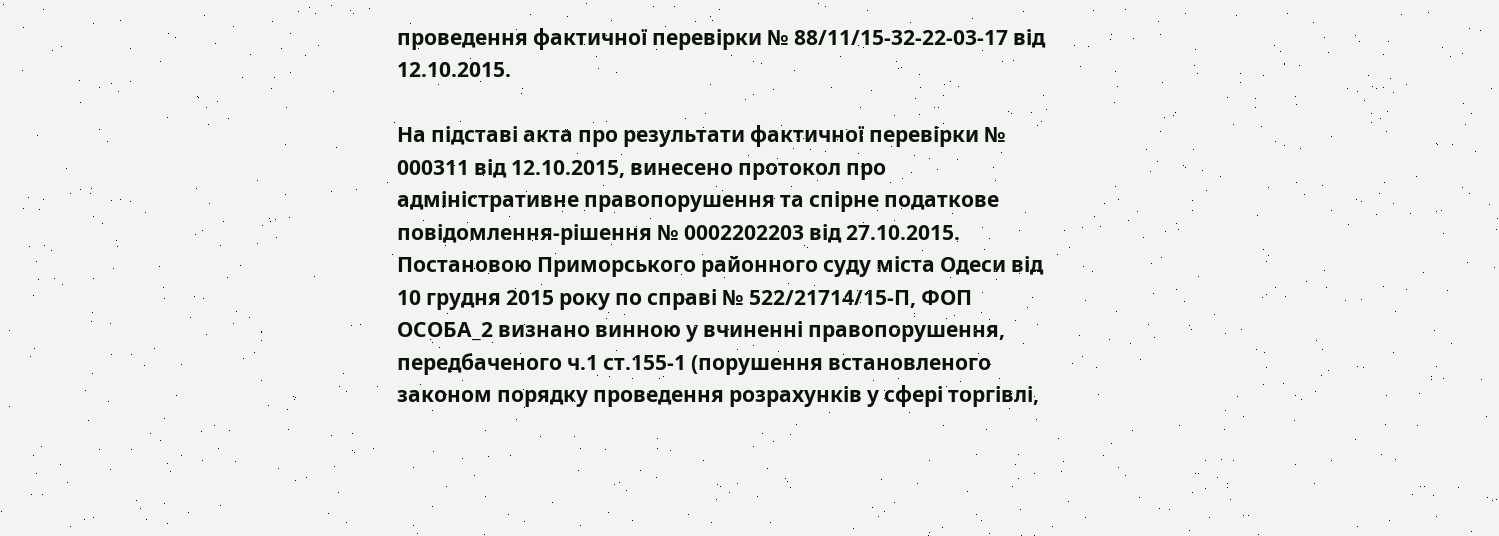проведення фактичної перевірки № 88/11/15-32-22-03-17 від 12.10.2015.

На підставі акта про результати фактичної перевірки № 000311 від 12.10.2015, винесено протокол про адміністративне правопорушення та спірне податкове повідомлення-рішення № 0002202203 від 27.10.2015. Постановою Приморського районного суду міста Одеси від 10 грудня 2015 року по справі № 522/21714/15-П, ФОП ОСОБА_2 визнано винною у вчиненні правопорушення, передбаченого ч.1 ст.155-1 (порушення встановленого законом порядку проведення розрахунків у сфері торгівлі,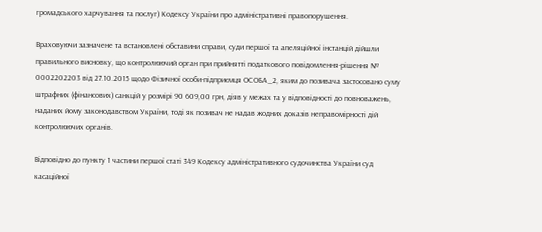громадського харчування та послуг) Кодексу України про адміністративні правопорушення.

Враховуючи зазначене та встановлені обставини справи, суди першої та апеляційної інстанцій дійшли правильного висновку, що контролюючий орган при прийнятті податкового повідомлення-рішення № 0002202203 від 27.10.2015 щодо Фізичної особи-підприємця ОСОБА_2, яким до позивача застосовано суму штрафних (фінансових) санкцій у розмірі 90 609,00 грн, діяв у межах та у відповідності до повноважень, наданих йому законодавством України, тоді як позивач не надав жодних доказів неправомірності дій контролюючих органів.

Відповідно до пункту 1 частини першої статі 349 Кодексу адміністративного судочинства України суд касаційної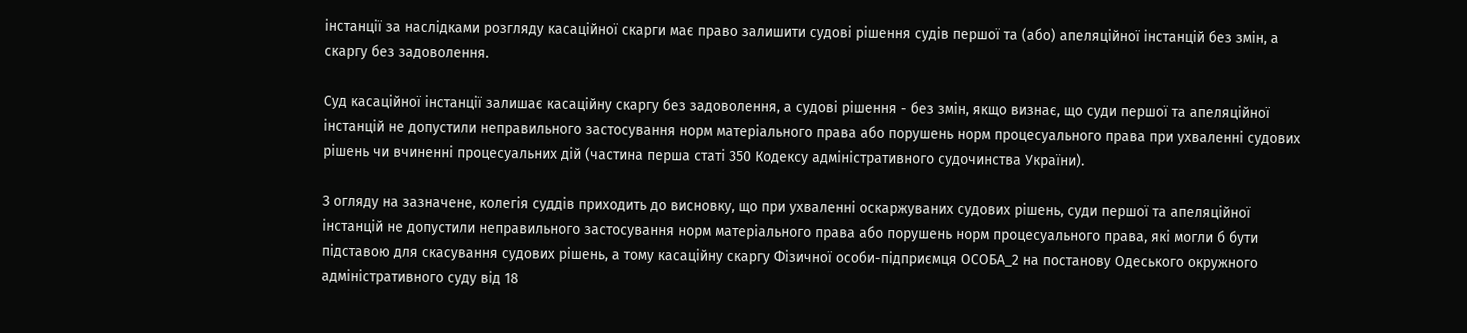інстанції за наслідками розгляду касаційної скарги має право залишити судові рішення судів першої та (або) апеляційної інстанцій без змін, а скаргу без задоволення.

Суд касаційної інстанції залишає касаційну скаргу без задоволення, а судові рішення - без змін, якщо визнає, що суди першої та апеляційної інстанцій не допустили неправильного застосування норм матеріального права або порушень норм процесуального права при ухваленні судових рішень чи вчиненні процесуальних дій (частина перша статі 350 Кодексу адміністративного судочинства України).

З огляду на зазначене, колегія суддів приходить до висновку, що при ухваленні оскаржуваних судових рішень, суди першої та апеляційної інстанцій не допустили неправильного застосування норм матеріального права або порушень норм процесуального права, які могли б бути підставою для скасування судових рішень, а тому касаційну скаргу Фізичної особи-підприємця ОСОБА_2 на постанову Одеського окружного адміністративного суду від 18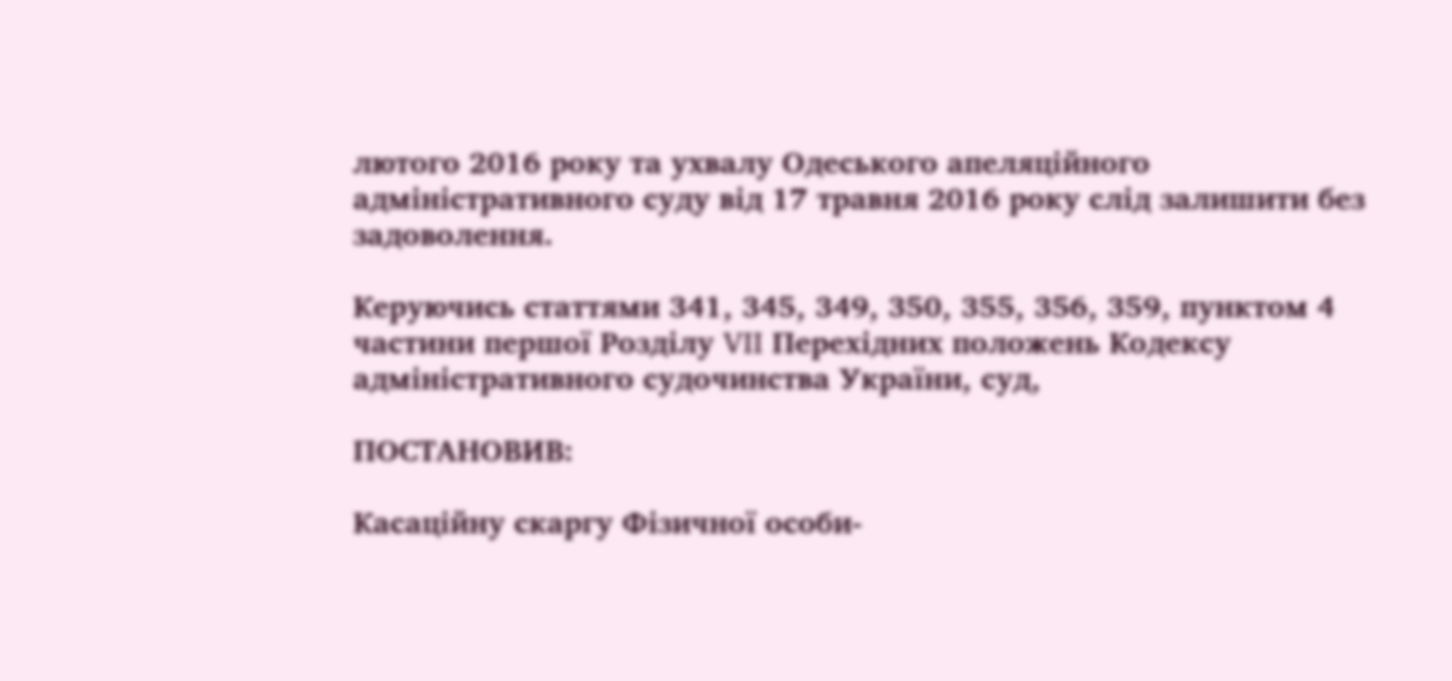лютого 2016 року та ухвалу Одеського апеляційного адміністративного суду від 17 травня 2016 року слід залишити без задоволення.

Керуючись статтями 341, 345, 349, 350, 355, 356, 359, пунктом 4 частини першої Розділу VII Перехідних положень Кодексу адміністративного судочинства України, суд,

ПОСТАНОВИВ:

Касаційну скаргу Фізичної особи-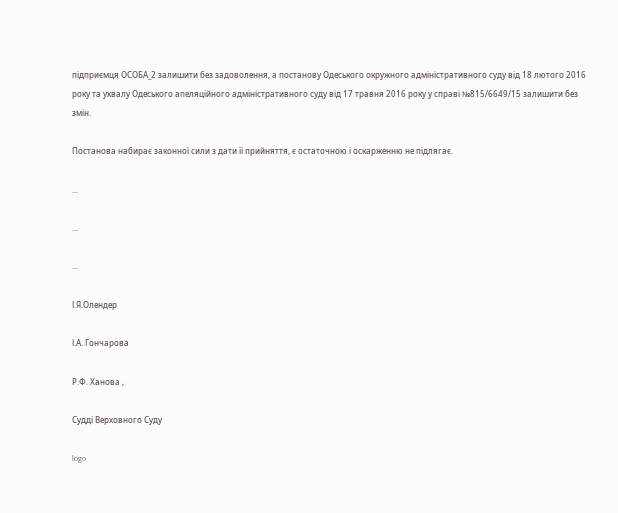підприємця ОСОБА_2 залишити без задоволення, а постанову Одеського окружного адміністративного суду від 18 лютого 2016 року та ухвалу Одеського апеляційного адміністративного суду від 17 травня 2016 року у справі №815/6649/15 залишити без змін.

Постанова набирає законної сили з дати її прийняття, є остаточною і оскарженню не підлягає.

...

...

...

І.Я.Олендер

І.А. Гончарова

Р.Ф. Ханова ,

Судді Верховного Суду

logo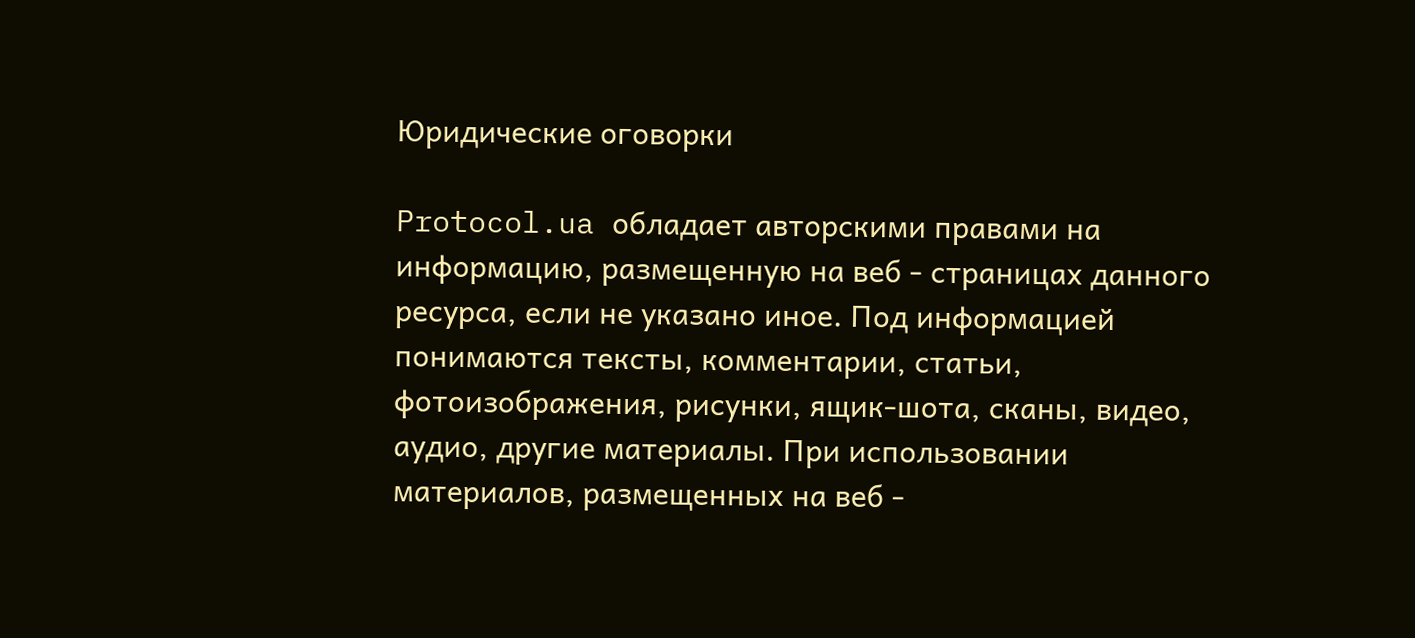Юридические оговорки

Protocol.ua обладает авторскими правами на информацию, размещенную на веб - страницах данного ресурса, если не указано иное. Под информацией понимаются тексты, комментарии, статьи, фотоизображения, рисунки, ящик-шота, сканы, видео, аудио, другие материалы. При использовании материалов, размещенных на веб -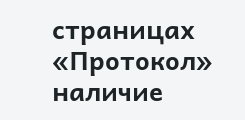страницах «Протокол» наличие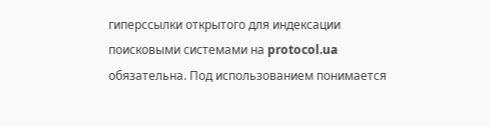гиперссылки открытого для индексации поисковыми системами на protocol.ua обязательна. Под использованием понимается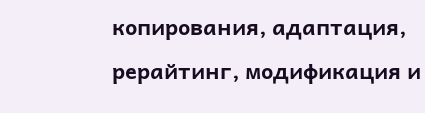копирования, адаптация, рерайтинг, модификация и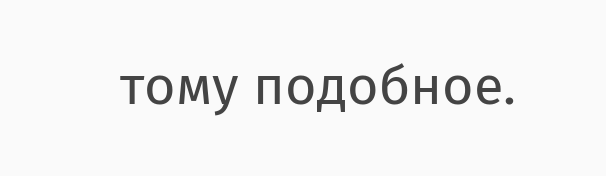тому подобное.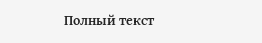Полный текст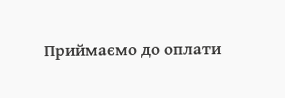Приймаємо до оплати